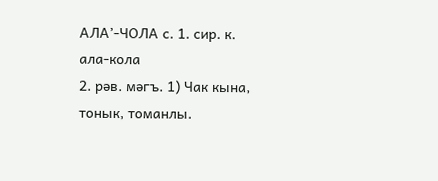АЛА’-ЧОЛА с. 1. сир. к. ала-кола
2. рәв. мәгъ. 1) Чак кына, тонык, томанлы.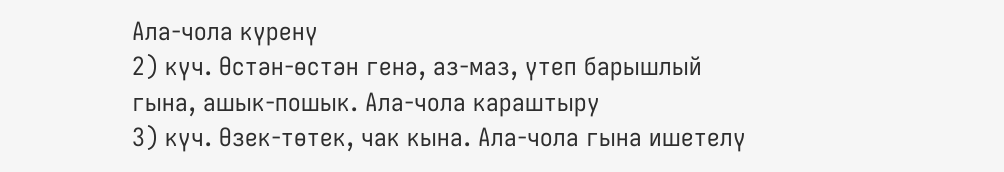Ала-чола күренү
2) күч. Өстән-өстән генә, аз-маз, үтеп барышлый гына, ашык-пошык. Ала-чола караштыру
3) күч. Өзек-төтек, чак кына. Ала-чола гына ишетелү